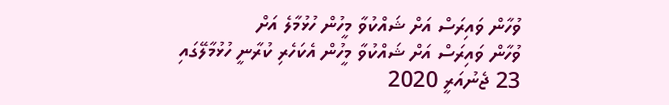ވުހާން ވައިރަސް އަށް ޝައްކުވާ މީހުން ހުޅުމާލެ އަށް
ވުހާން ވައިރަސް އަށް ޝައްކުވާ މީހުން އެކަހެރި ކުރާނީ ހުޅުމާލޭގައި
23 ޖެނުއަރީ 2020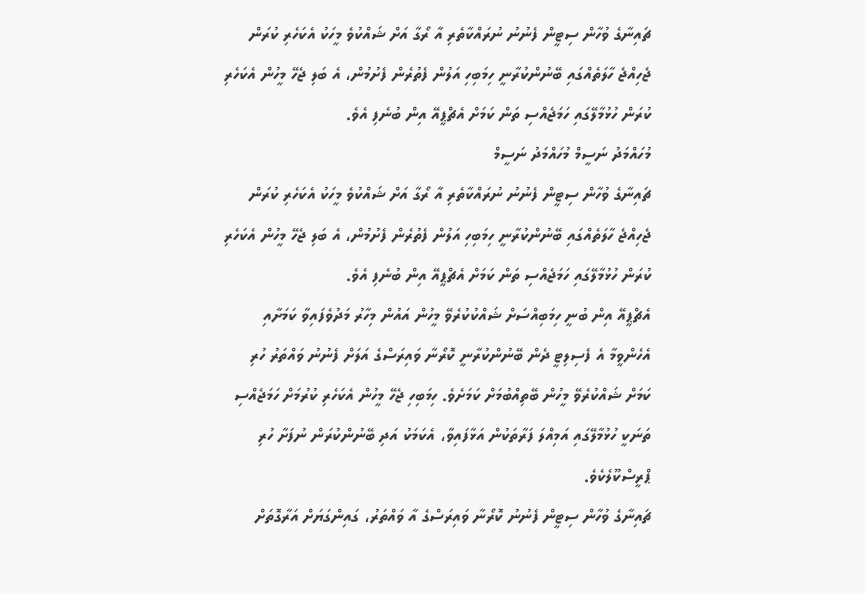ޗައިނާގެ ވުހާން ސިޓީން ފެނުނު ނުރައްކާތެރި އާ ރޯގާ އަށް ޝައްކުވެ މީހަކު އެކަހެރި ކުރަން ޖެހިއްޖެ ހާލަތެއްގައި ބޭނުންކުރާނީ ހިމަބިހި އަލުން ފެތުރެން ފެށުމުން، އެ ބަލި ޖެހޭ މީހުން އެކަހެރި ކުރަން ހުޅުމާލޭގައި ހަމަޖެއްސި ތަން ކަމަށް އެޗްޕީއޭ އިން ބުނެފި އެވެ.
މުހައްމަދު ނަސީމް މުހައްމަދު ނަސީމް
ޗައިނާގެ ވުހާން ސިޓީން ފެނުނު ނުރައްކާތެރި އާ ރޯގާ އަށް ޝައްކުވެ މީހަކު އެކަހެރި ކުރަން ޖެހިއްޖެ ހާލަތެއްގައި ބޭނުންކުރާނީ ހިމަބިހި އަލުން ފެތުރެން ފެށުމުން، އެ ބަލި ޖެހޭ މީހުން އެކަހެރި ކުރަން ހުޅުމާލޭގައި ހަމަޖެއްސި ތަން ކަމަށް އެޗްޕީއޭ އިން ބުނެފި އެވެ.
އެޗްޕީއޭ އިން ބުނީ ހިމަބިއްސަށް ޝައްކުކުރެވޭ މީހުން އައުން މިހާރު މަދުވެފައިވާ ކަމަށާއި އެހެންވީމާ އެ ފެސިލިޓީ ދެން ބޭނުންކުރާނީ ކޮރޯނާ ވައިރަސްގެ އަލަށް ފެނުނު ވައްތަރު ހުރި ކަމަށް ޝައްކުރެވޭ މީހުން ބޭތިއްބުމަށް ކަމަށެވެ. ހިމަބިހި ޖެހޭ މީހުން އެކަހެރި ކުރުމަށް ހަމަޖެއްސި ތަނަކީ ހުޅުމާލޭގައި އަމިއްލަ ފަރާތަކުން އަޅާފައިވާ، އެކަމަކު އަދި ބޭނުންކުރަން ނުފަށާ ހުރި ޕްރީސްކޫލެކެވެ.
ޗައިނާގެ ވުހާން ސިޓީން ފެނުނު ކޮރޯނާ ވައިރަސްގެ އާ ވައްތަރު، ގައިންގަޔަށް އަރާގޮތަށް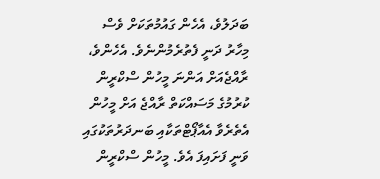ބަދަލުވެ، އެހެން ގައުމުތަކަށް ވެސް މިހާރު ދަނީ ފެތުރެމުންނެވެ. އެހެންވެ، ރާއްޖެއަށް އަންނަ މީހުން ސްކްރީން ކުރުމުގެ މަސައްކަތް ރާއްޖެ އަށް މީހުން އެތެރެވާ އެއާޕޯޓްތަކާއި ބަނދަރުތަކުގައި ވަނީ ފަށައިފަ އެވެ. މީހުން ސްކްރީން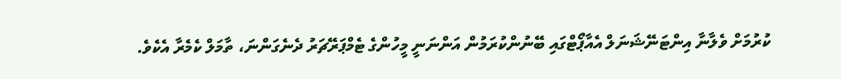ކުރުމަށް ވެލާނާ އިންޓަނޭޝަނަލް އެއާޕޯޓްގައި ބޭނުންކުރަމުން އަންނަނީ މީހުންގެ ޓެމްޕަރޭޗަރު ދެނެގަންނަ، ތާމަލް ކެމެރާ އެކެވެ.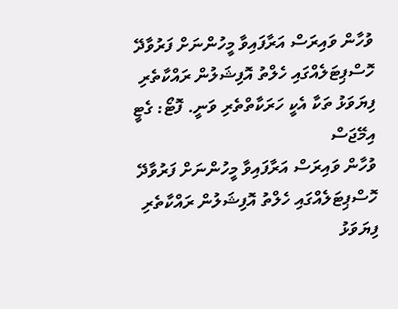ވުހާން ވައިރަސް އަރާފައިވާ މީހުންނަށް ފަރުވާދޭ ހޮސްޕިޓަލެއްގައި ހެލްތު އޮފިޝަލުން ރައްކާތެރި ފިޔަވަޅު ތަކާ އެކީ ހަރަކާތްތެރި ވަނީ. ފޮޓޯ: ގެޓީ އިމޭޖަސް
ވުހާން ވައިރަސް އަރާފައިވާ މީހުންނަށް ފަރުވާދޭ ހޮސްޕިޓަލެއްގައި ހެލްތު އޮފިޝަލުން ރައްކާތެރި ފިޔަވަޅު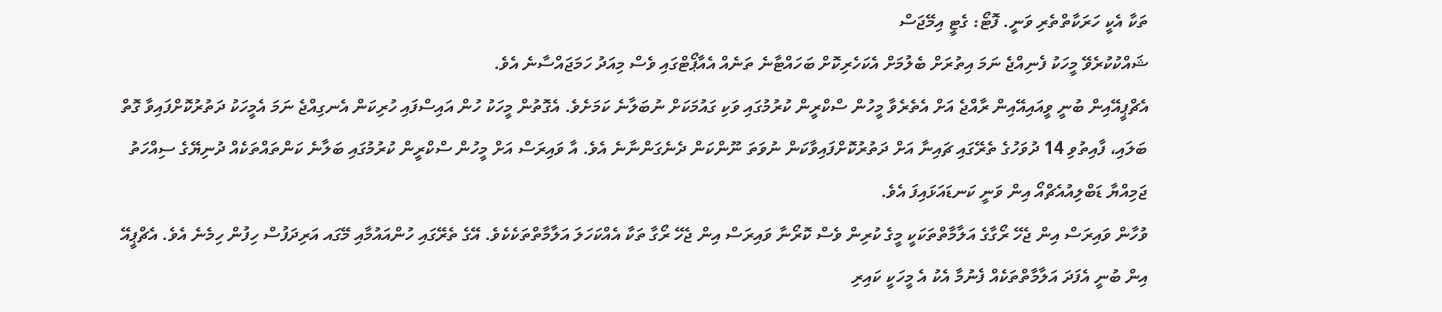ތަކާ އެކީ ހަރަކާތްތެރި ވަނީ. ފޮޓޯ: ގެޓީ އިމޭޖަސް
ޝައްކުކުރެވޭ މީހަކު ފެނިއްޖެ ނަމަ އިތުރަށް ބެލުމަށް އެކަހެރިކޮށް ބަހައްޓާނެ ތަނެއް އެއާޕޯޓްގައި ވެސް މިއަދު ހަމަޖައްސާނެ އެވެ.
އެޗްޕީއޭއިން ބުނީ ވީއައިއޭއިން ރާއްޖެ އަށް އެތެރެވާ މީހުން ސްކްރީން ކުރުމުގައި ވަކި ގައުމަކަށް ނުބަލާނެ ކަމަށެވެ. އެގޮތުން މީހަކު ހުން އައިސްފައި ހުރިކަން އެނގިއްޖެ ނަމަ އެމީހަކު ދަތުރުކޮށްފައިވާ ގޮތް ބަލައި، ފާއިތުވި 14 ދުވަހުގެ ތެރޭގައި ޗައިނާ އަށް ދަތުރުކޮށްފައިވާކަން ނުވަތަ ނޫންކަން ދެނެގަންނާނެ އެވެ. އާ ވައިރަސް އަށް މީހުން ސްކްރީން ކުރުމުގައި ބަލާނެ ކަންތައްތަކެއް ދުނިޔޭގެ ސިއްހަތު ޖަމިއްޔާ ޑަބްލިއުއެޗްއޯ އިން ވަނީ ކަނޑައަޅައިފަ އެވެ.
ވުހާން ވައިރަސް އިން ޖެހޭ ރޯގާގެ އަލާމާތްތަކަކީ މީގެ ކުރިން ވެސް ކޮރޯނާ ވައިރަސް އިން ޖެހޭ ރޯގާ ތަކާ އެއްކަހަލަ އަލާމާތްތަކެކެވެ. އޭގެ ތެރޭގައި ހުންއައުމާއި މޭގައ އަރިދަފުސް ހިފުން ހިމެނެ އެވެ. އެޗްޕީއޭ އިން ބުނީ އެފަދަ އަލާމާތްތަކެއް ފެނުމާ އެކު އެ މީހަކީ ކައިރި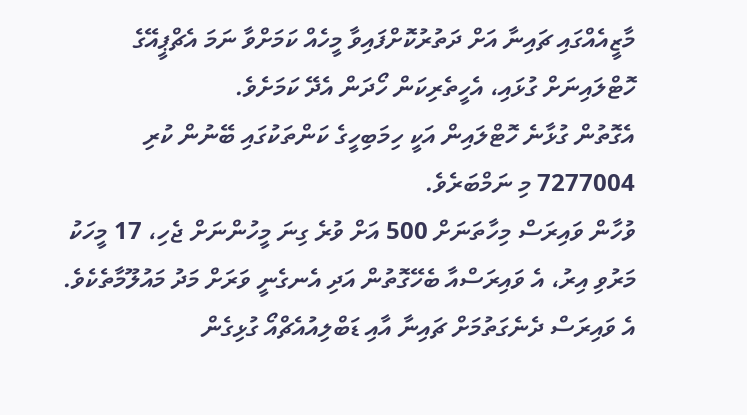މާޒީއެއްގައި ޗައިނާ އަށް ދަތުރުކޮށްފައިވާ މީހެއް ކަމަށްވާ ނަމަ އެޗްޕީއޭގެ ހޮޓްލައިނަށް ގުޅައި، އެހީތެރިކަން ހޯދަން އެދޭ ކަމަށެވެ.
އެގޮތުން ގުޅާނެ ހޮޓްލައިން އަކީ ހިމަބިހީގެ ކަންތަކުގައި ބޭނުން ކުރި 7277004 މި ނަމްބަރެވެ.
ވުހާން ވައިރަސް މިހާތަނަށް 500 އަށް ވުރެ ގިނަ މީހުންނަށް ޖެހި، 17 މީހަކު މަރުވި އިރު، އެ ވައިރަސްއާ ބެހޭގޮތުން އަދި އެނގެނީ ވަރަށް މަދު މައުލޫމާތެކެވެ. އެ ވައިރަސް ދެނެގަތުމަށް ޗައިނާ އާއި ޑަބްލިއުއެޗްއޯ ގުޅިގެން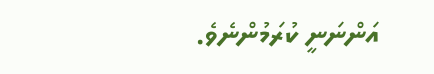އަންނަނީ ކުރަމުންނެވެ.